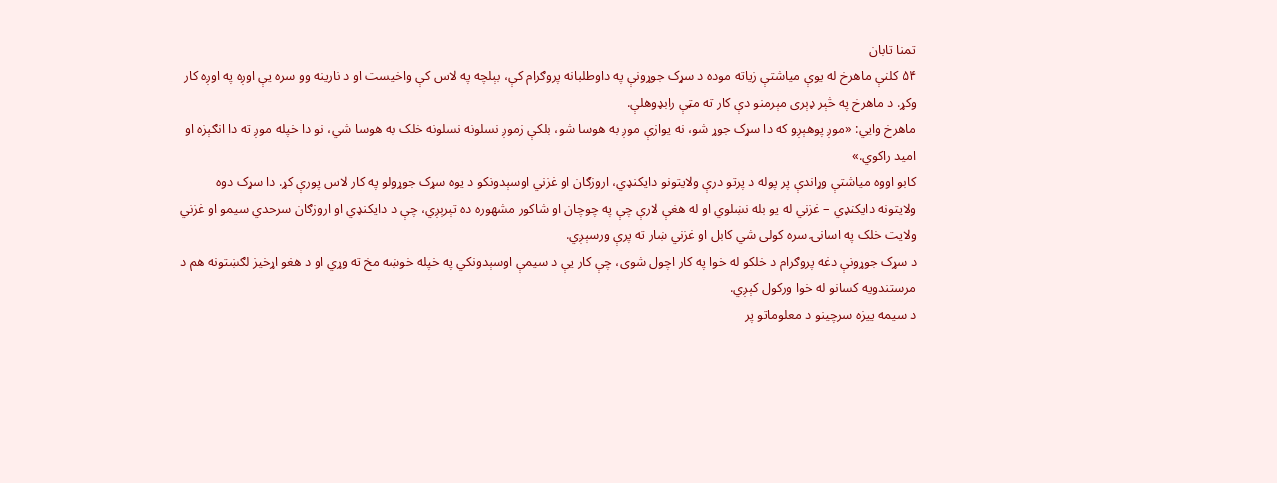تمنا تابان
۵۴ کلنې ماهرخ له یوې میاشتې زیاته موده د سړک جوړونې په داوطلبانه پروګرام کې، بېلچه په لاس کې واخیست او د نارینه وو سره یې اوږه په اوږه کار وکړ. د ماهرخ په څېر ډېری مېرمنو دې کار ته مټې رابډوهلې.
ماهرخ وايي: «موږ پوهېږو که دا سړک جوړ شو، نه یوازې موږ به هوسا شو، بلکې زموږ نسلونه نسلونه خلک به هوسا شي، نو دا خپله موږ ته دا انګېزه او امید راکوي.»
کابو اووه میاشتې وړاندې پر پوله د پرتو درې ولایتونو دایکنډي، اروزګان او غزني اوسېدونکو د یوه سړک جوړولو په کار لاس پورې کړ. دا سړک دوه ولایتونه دایکنډي – غزني له یو بله نښلوي او له هغې لارې چې په چوچان او شاکور مشهوره ده تېرېږي، چې د دایکنډي او اروزګان سرحدي سیمو او غزني ولایت خلک په اسانۍ سره کولی شي کابل او غزني ښار ته پرې ورسېږي.
د سړک جوړونې دغه پروګرام د خلکو له خوا په کار اچول شوی، چې کار یې د سیمې اوسېدونکي په خپله خوښه مخ ته وړي او د هغو اړخیز لګښتونه هم د مرستندویه کسانو له خوا ورکول کېږي.
د سیمه ییزه سرچینو د معلوماتو پر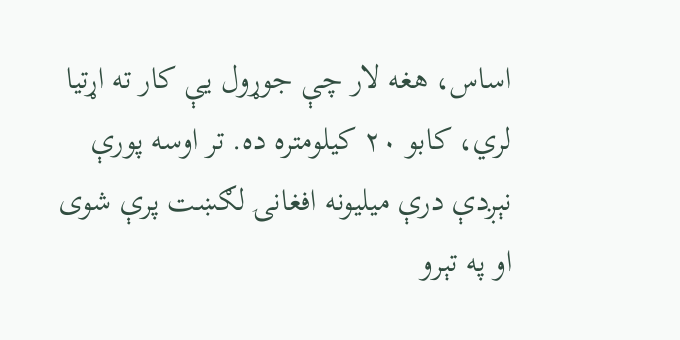اساس، هغه لار چې جوړول یې کار ته اړتیا لري، کابو ۲۰ کیلومتره ده. تر اوسه پورې نېږدې درې میلیونه افغانۍ لګښت پرې شوی او په تېرو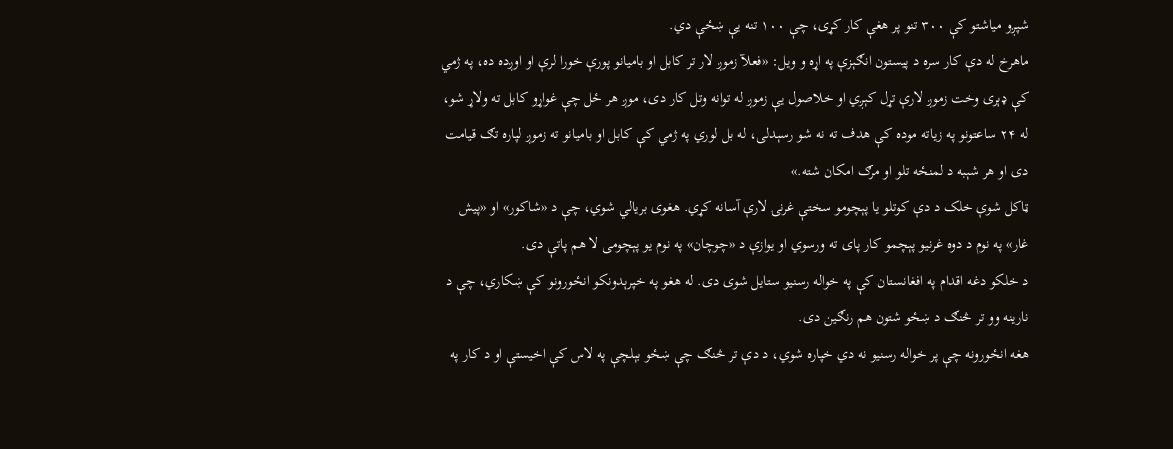شپږو میاشتو کې ۳۰۰ تنو پر هغې کار کړی، چې ۱۰۰ تنه یې ښځې دي.
ماهرخ له دې کار سره د پیستون انګېزې په اړه و ویل: «فعلآ زموږ لار تر کابل او بامیانو پورې خورا لرې او اوږده ده، په ژمي کې ډېری وخت زموږ لارې تړل کېږي او خلاصول یې زموږ له توانه وتل کار دی، موږ هر ځل چې غواړو کابل ته ولاړ شو، له ۲۴ ساعتونو په زیاته موده کې هدف ته نه شو رسېدلی، له بل لوري په ژمي کې کابل او بامیانو ته زموږ لپاره تګ قیامت دی او هر شېبه د لمنځه تلو او مرګ امکان شته.»
ټاکل شوې خلک د دې کوتلو یا پېچومو سختې غرنۍ لارې آسانه کړي. هغوی بریالي شوي، چې د «شاکور» او «پیش غار» په نوم د دوه غرنیو پېچمو کار پای ته ورسوي او یوازې د «چوچان» په نوم یو پېچومی لا هم پاتې دی.
د خلکو دغه اقدام په افغانستان کې په خواله رسنیو ستایل شوی دی. له هغو په خپرېدونکو انځورونو کې ښکاري، چې د نارینه وو تر څنګ د ښځو شتون هم رنګین دی.
هغه انځورونه چې پر خواله رسنیو نه دي خپاره شوي، د دې تر څنګ چې ښځو بېلچې په لاس کې اخیستې او د کار په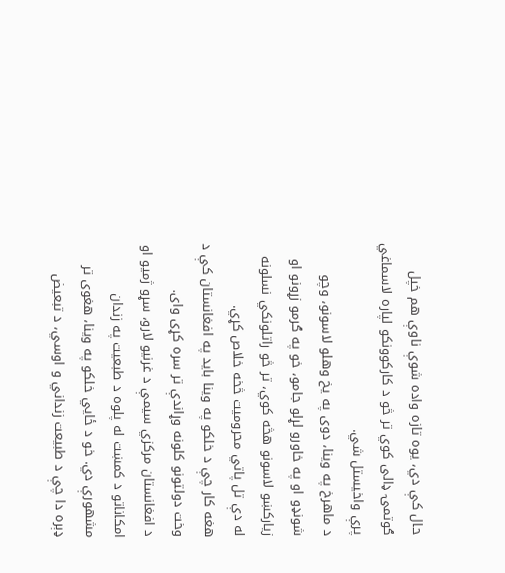حال کې دي، یوه تازه واده شوې ناوې هم خپل ګوتمۍ ډالی کوي تر څو د کارکوونکو لپاره لاسماغي پرې واخیستل شي.
د ماهرخ په وینا، دوی په یخ وهلو لاسونو، وچو شونډو او په خاورو لړلو جامو، خو په ګرمو زړونو او زیارکښو لاسونو هڅه کوي، تر څو راتلونکي نسلونه له دې تل پاتي محرومیت څخه خلاص کړي.
هغه کار چې د خلکو په وینا باید په افغانستان کې د وخت دولتونو کلونه وړاندې تر سره کړی وای.
د افغانستان مرکزي سیمې د غرنیو لارو، سړو ژمیو او امکاناتو د کمښت له پلوه د طبعیت په زندان مشهورې دي. خو د ځايي خلکو په وینا، هغوی تر ډېره دا چې د طبیعت زنداني و اوسي، د تبعیض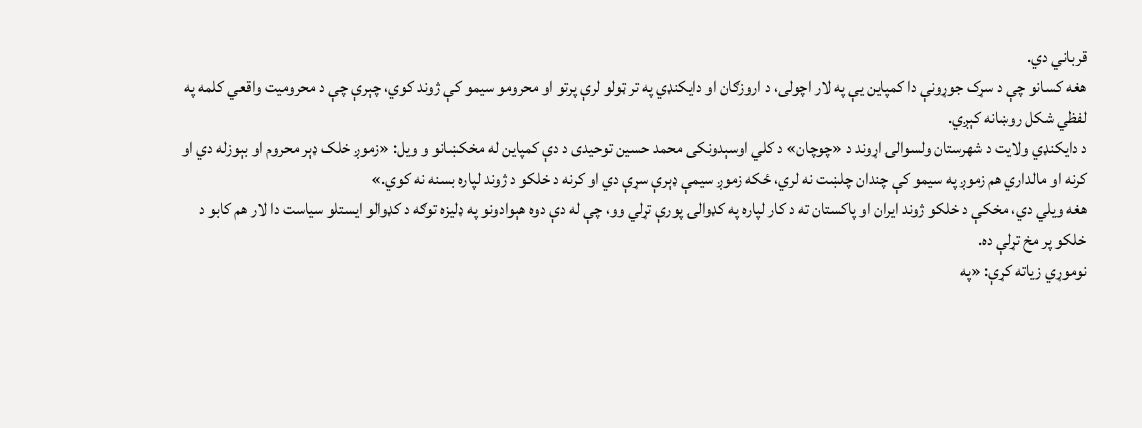قرباني دي.
هغه کسانو چې د سړک جوړونې دا کمپاین یې په لار اچولی، د اروزګان او دایکنډي په تر ټولو لرې پرتو او محرومو سیمو کې ژوند کوي، چېرې چې د محرومیت واقعي کلمه په لفظي شکل روښانه کېږي.
د دایکنډي ولایت د شهرستان ولسوالۍ اړوند د «چوچان» د کلي اوسېدونکی محمد حسین توحیدی د دې کمپاین له مخکښانو و ویل: «زموږ خلک ډېر محروم او بېوزله دي او کرنه او مالداري هم زموږ په سیمو کې چندان چلښت نه لري، ځکه زموږ سیمې ډېرې سړې دي او کرنه د خلکو د ژوند لپاره بسنه نه کوي.»
هغه ویلي دي، مخکې د خلکو ژوند ایران او پاکستان ته د کار لپاره په کډوالۍ پورې تړلي وو، چې له دې دوه هېوادونو په ډلیزه توګه د کډوالو ایستلو سیاست دا لار هم کابو د خلکو پر مخ تړلې ده.
نوموړي زیاته کړې: «په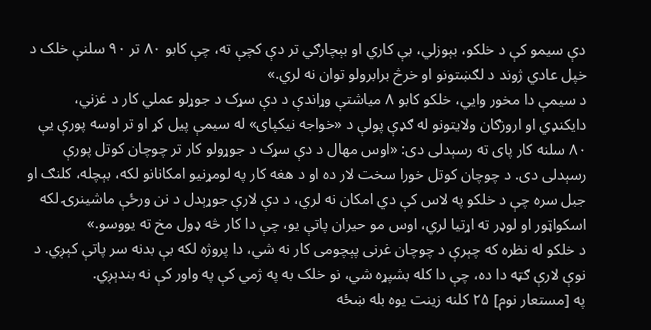دې سیمو کې د خلکو، بېوزلي، بې کاري او بېچارګي تر دې کچې ته، چې کابو ۸۰ تر ۹۰ سلنې خلک د خپل عادي ژوند د لګښتونو او خرڅ برابرولو توان نه لري.»
د سیمې دا مخور وايي، خلکو کابو ۸ میاشتې وړاندې د دې سړک د جوړلو عملي کار د غزني، دایکنډي او اروزګان ولایتونو له ګډې پولې د «خواجه نیکپای» له سیمې پیل کړ او تر اوسه پورې یې ۸۰ سلنه کار پای ته رسېدلی دی: «اوس مهال د دې سړک د جوړولو کار تر چوچان کوتل پورې رسېدلی دی. د چوچان کوتل خورا سخت لار ده او د هغه کار په لومړنیو امکانانو لکه، بېچله، کلنګ او جبل سره چې د خلکو په لاس کې دي امکان نه لري، د دې لارې جوړېدل د نن ورځې ماشینرۍ لکه اسکواټور او لوډر ته اړتیا لري، اوس مو حیران پاتې یو، چې دا کار څه ډول مخ ته یووسو.»
د خلکو له نظره که چېرې د چوچان غرنی پېچومی کار نه شي، دا پروژه لکه بې بدنه سر پاتې کېږي. د نوې لارې ګټه دا ده، چې دا کله بشپړه شي، نو خلک به په ژمي کې په واور کې نه بندېږي.
په [مستعار نوم] ۲۵ کلنه زینت یوه بله ښځه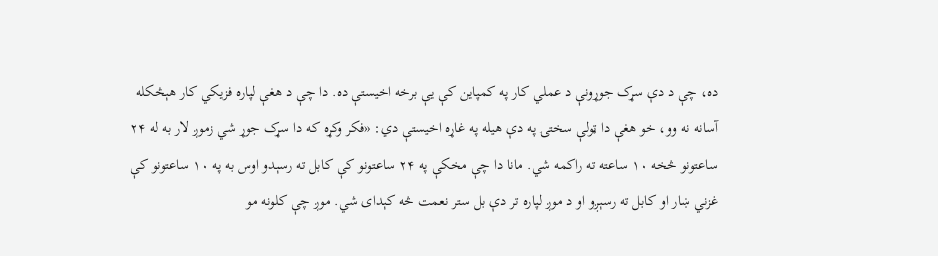ده، چې د دې سړک جوړونې د عملي کار په کمپاین کې یې برخه اخیستې ده. دا چې د هغې لپاره فزیکي کار هېڅکله آسانه نه وو، خو هغې دا ټولې سختۍ په دې هیله په غاړه اخیستې دي: «فکر وکړه که دا سړک جوړ شي زموږ لار به له ۲۴ ساعتونو څخه ۱۰ ساعته ته راکمه شي. مانا دا چې مخکې په ۲۴ ساعتونو کې کابل ته رسېدو اوس به په ۱۰ ساعتونو کې غزني ښار او کابل ته رسېږو او د موږ لپاره تر دې بل ستر نعمت څه کېدای شي. موږ چې کلونه مو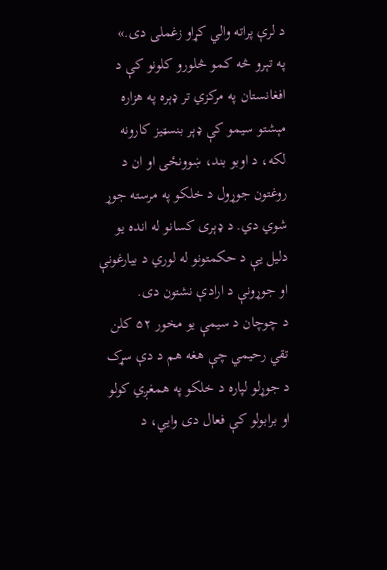د لرې پراته والي کړاو زغملی دی.»
په تېرو څه کمو څلورو کلونو کې د افغانستان په مرکزي تر ډېره په هزاره مېشتو سیمو کې ډېر بنسټیز کارونه لکه، د اوبو بند، ښوونځی او ان د روغتون جوړول د خلکو په مرسته جوړ شوي دي. د ډېری کسانو له انده یو دلیل یې د حکمتونو له لوري د بیارغونې او جوړونې د ارادې نشتون دی.
د چوچان د سیمې یو مخور ۵۲ کلن تقي رحیمي چې هغه هم د دې سړک د جوړلو لپاره د خلکو په همغږي کولو او برابولو کې فعال دی وايي، د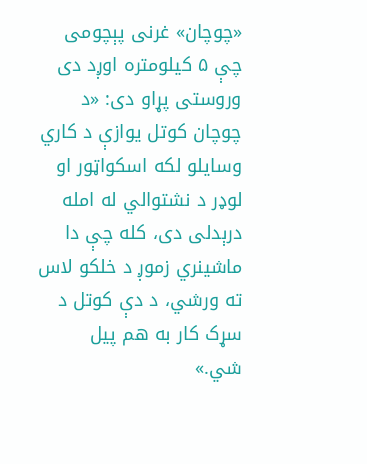«چوچان» غرنی پېچومی چې ۵ کیلومتره اوږد دی وروستی پړاو دی: «د چوچان کوتل یوازې د کاري وسایلو لکه اسکواټور او لوډر د نشتوالي له امله درېدلی دی، کله چې دا ماشینري زموږ د خلکو لاس ته ورشي، د دې کوتل د سړک کار به هم پیل شي.»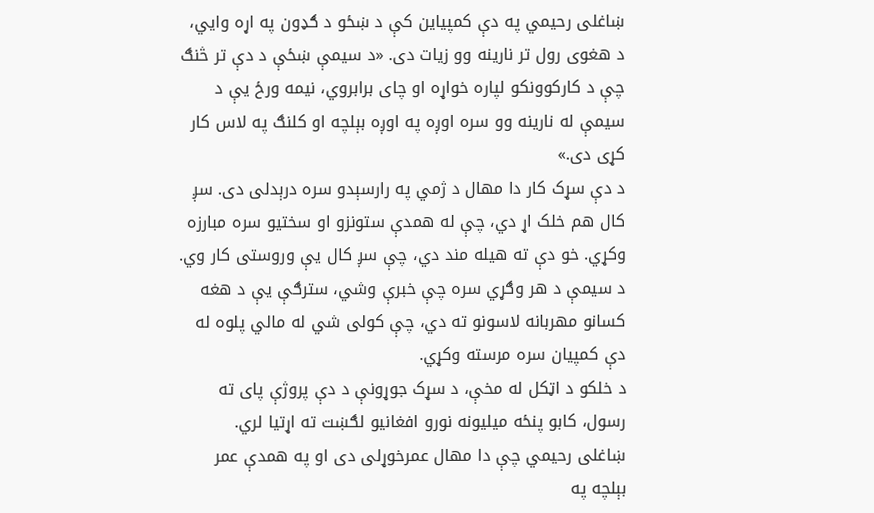ښاغلی رحیمي په دې کمپیاین کې د ښځو د ګډون په اړه وايي، د هغوی رول تر نارینه وو زیات دی. «د سیمې ښځې د دې تر څنګ چې د کارکوونکو لپاره خواړه او چای برابروي، نیمه ورځ یې د سیمې له نارینه وو سره اوږه په اوږه بېلچه او کلنګ په لاس کار کړی دی.»
د دې سړک کار دا مهال د ژمي په رارسېدو سره درېدلی دی. سږ کال هم خلک اړ دي، چې له همدې ستونزو او سختیو سره مبارزه وکړي. خو دې ته هیله مند دي، چې سږ کال یې وروستی کار وي.
د سیمې د هر وګړي سره چې خبرې وشي، سترګې یې د هغه کسانو مهربانه لاسونو ته دي، چې کولی شي له مالي پلوه له دې کمپیان سره مرسته وکړي.
د خلکو د اټکل له مخې، د سړک جوړونې د دې پروژې پای ته رسول، کابو پنځه میلیونه نورو افغانیو لګښت ته اړتیا لري.
ښاغلی رحیمي چې دا مهال عمرخوړلی دی او په همدې عمر بېلچه په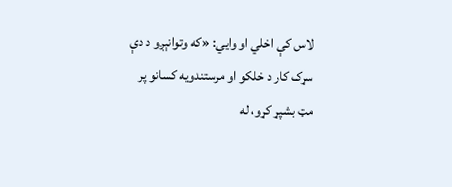لاس کې اخلي او وايي: «که وتوانېږو د دې سړک کار د خلکو او مرستندویه کسانو پر مټ بشپړ کړو، له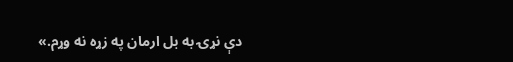دې نړۍ به بل ارمان په زړه نه وړم.»